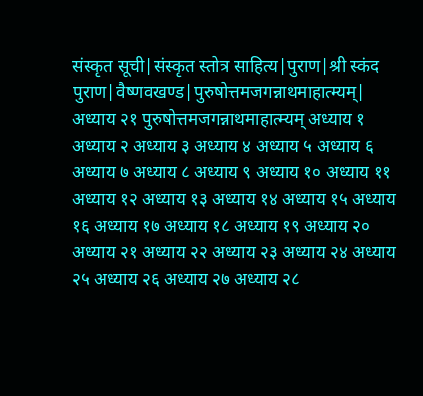संस्कृत सूची|संस्कृत स्तोत्र साहित्य|पुराण|श्री स्कंद पुराण|वैष्णवखण्ड|पुरुषोत्तमजगन्नाथमाहात्म्यम्| अध्याय २१ पुरुषोत्तमजगन्नाथमाहात्म्यम् अध्याय १ अध्याय २ अध्याय ३ अध्याय ४ अध्याय ५ अध्याय ६ अध्याय ७ अध्याय ८ अध्याय ९ अध्याय १० अध्याय ११ अध्याय १२ अध्याय १३ अध्याय १४ अध्याय १५ अध्याय १६ अध्याय १७ अध्याय १८ अध्याय १९ अध्याय २० अध्याय २१ अध्याय २२ अध्याय २३ अध्याय २४ अध्याय २५ अध्याय २६ अध्याय २७ अध्याय २८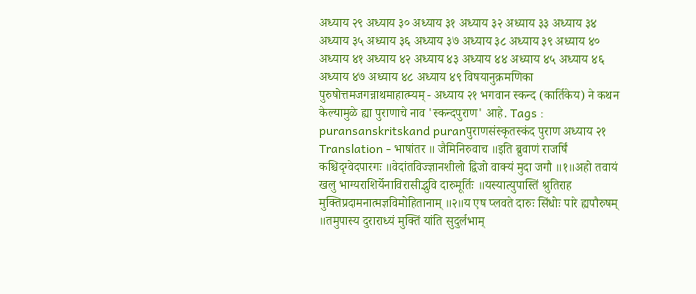अध्याय २९ अध्याय ३० अध्याय ३१ अध्याय ३२ अध्याय ३३ अध्याय ३४ अध्याय ३५ अध्याय ३६ अध्याय ३७ अध्याय ३८ अध्याय ३९ अध्याय ४० अध्याय ४१ अध्याय ४२ अध्याय ४३ अध्याय ४४ अध्याय ४५ अध्याय ४६ अध्याय ४७ अध्याय ४८ अध्याय ४९ विषयानुक्रमणिका पुरुषोत्तमजगन्नाथमाहात्म्यम् - अध्याय २१ भगवान स्कन्द (कार्तिकेय) ने कथन केल्यामुळे ह्या पुराणाचे नाव 'स्कन्दपुराण' आहे. Tags : puransanskritskand puranपुराणसंस्कृतस्कंद पुराण अध्याय २१ Translation - भाषांतर ॥ जैमिनिरुवाच ॥इति ब्रुवाणं राजर्षिं कश्चिदृग्वेदपारगः ॥वेदांतविज्ज्ञानशीलो द्विजो वाक्यं मुदा जगौ ॥१॥अहो तवायं खलु भाग्यराशिर्येनाविरासीद्भुवि दारुमूर्तिः ॥यस्यात्युपास्तिं श्रुतिराह मुक्तिप्रदामनात्मज्ञविमोहितानाम् ॥२॥य एष प्लवते दारुः सिंधोः पारे ह्यपौरुषम् ॥तमुपास्य दुराराध्यं मुक्तिं यांति सुदुर्लभाम्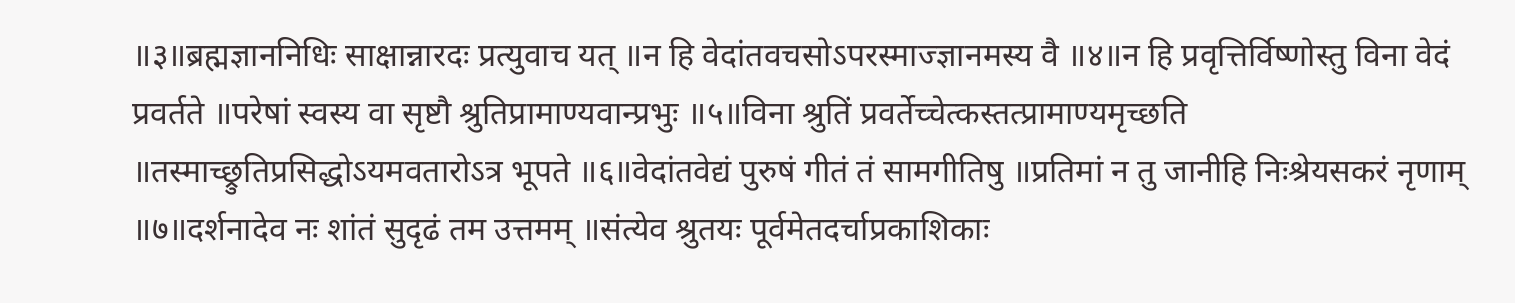॥३॥ब्रह्मज्ञाननिधिः साक्षान्नारदः प्रत्युवाच यत् ॥न हि वेदांतवचसोऽपरस्माज्ज्ञानमस्य वै ॥४॥न हि प्रवृत्तिर्विष्णोस्तु विना वेदं प्रवर्तते ॥परेषां स्वस्य वा सृष्टौ श्रुतिप्रामाण्यवान्प्रभुः ॥५॥विना श्रुतिं प्रवर्तेच्चेत्कस्तत्प्रामाण्यमृच्छति ॥तस्माच्छ्रुतिप्रसिद्धोऽयमवतारोऽत्र भूपते ॥६॥वेदांतवेद्यं पुरुषं गीतं तं सामगीतिषु ॥प्रतिमां न तु जानीहि निःश्रेयसकरं नृणाम् ॥७॥दर्शनादेव नः शांतं सुदृढं तम उत्तमम् ॥संत्येव श्रुतयः पूर्वमेतदर्चाप्रकाशिकाः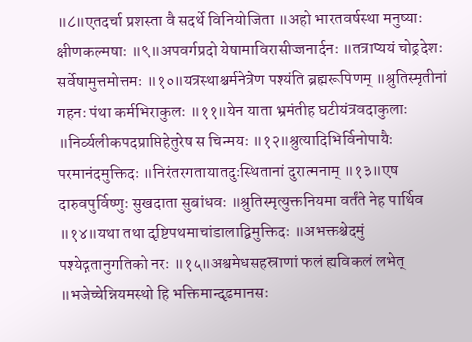॥८॥एतदर्चा प्रशस्ता वै सदर्थे विनियोजिता ॥अहो भारतवर्षस्था मनुष्याः क्षीणकल्मषाः ॥९॥अपवर्गप्रदो येषामाविरासीज्जनार्दनः ॥तत्राप्ययं चोढ्रदेशः सर्वेषामुत्तमोत्तमः ॥१०॥यत्रस्थाश्चर्मनेत्रेण पश्यंति ब्रह्मरूपिणम् ॥श्रुतिस्मृतीनां गहनः पंथा कर्मभिराकुलः ॥११॥येन याता भ्रमंतीह घटीयंत्रवदाकुलाः ॥निर्व्यलीकपदप्राप्तिहेतुरेष स चिन्मयः ॥१२॥श्रुत्यादिभिर्विनोपायैः परमानंदमुक्तिदः ॥निरंतरगतायातदुःस्थितानां दुरात्मनाम् ॥१३॥एष दारुवपुर्विष्णुः सुखदाता सुबांधवः ॥श्रुतिस्मृत्युक्तनियमा वर्तंते नेह पार्थिव ॥१४॥यथा तथा दृष्टिपथमाचांडालाद्विमुक्तिदः ॥अभक्तश्चेदमुं पश्येद्गतानुगतिको नरः ॥१५॥अश्वमेधसहस्राणां फलं ह्यविकलं लभेत् ॥भजेच्चेन्नियमस्थो हि भक्तिमान्दृढमानसः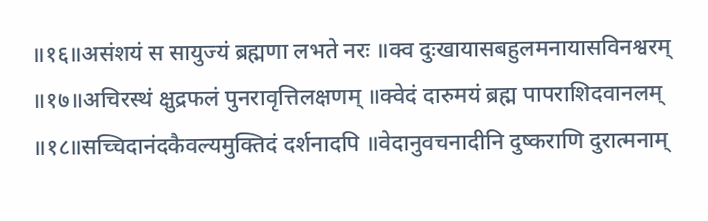॥१६॥असंशयं स सायुज्यं ब्रह्मणा लभते नरः ॥क्व दुःखायासबहुलमनायासविनश्वरम् ॥१७॥अचिरस्थं क्षुद्रफलं पुनरावृत्तिलक्षणम् ॥क्वेदं दारुमयं ब्रह्म पापराशिदवानलम् ॥१८॥सच्चिदानंदकैवल्यमुक्तिदं दर्शनादपि ॥वेदानुवचनादीनि दुष्कराणि दुरात्मनाम्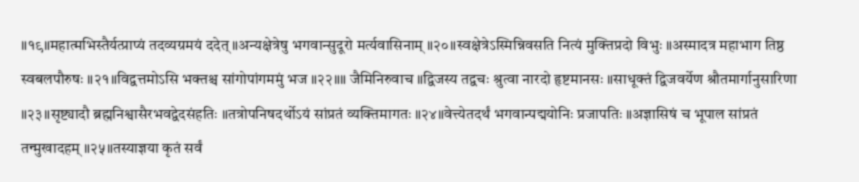॥१९॥महात्मभिस्तैर्यत्प्राप्यं तदव्यग्रमयं ददेत् ॥अन्यक्षेत्रेषु भगवान्सुदूरो मर्त्यवासिनाम् ॥२०॥स्वक्षेत्रेऽस्मिन्निवसति नित्यं मुक्तिप्रदो विभुः ॥अस्मादत्र महाभाग तिष्ठ स्वबलपौरुषः ॥२१॥विद्वत्तमोऽसि भक्तश्च सांगोपांगममुं भज ॥२२॥॥ जैमिनिरुवाच ॥द्विजस्य तद्वचः श्रुत्वा नारदो हृष्टमानसः ॥साधूक्तं द्विजवर्येण श्रौतमार्गानुसारिणा ॥२३॥सृष्ट्यादौ ब्रह्मनिश्वासैरभवद्वेदसंहतिः ॥तत्रोपनिषदर्थोऽयं सांप्रतं व्यक्तिमागतः ॥२४॥वेत्त्येतदर्थं भगवान्पद्मयोनिः प्रजापतिः ॥अज्ञासिषं च भूपाल सांप्रतं तन्मुखादहम् ॥२५॥तस्याज्ञया कृतं सर्वं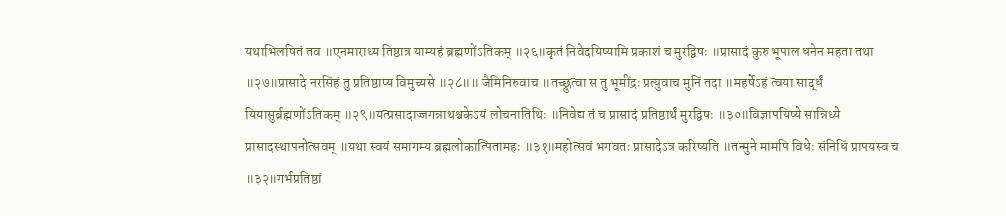यथाभिलषितं तव ॥एनमाराध्य तिष्ठात्र याम्यहं ब्रह्मणोंऽतिकम् ॥२६॥कृतं निवेदयिष्यामि प्रकाशं च मुरद्विषः ॥प्रासादं कुरु भूपाल धनेन महता तथा ॥२७॥प्रासादे नरसिंहं तु प्रतिष्ठाप्य विमुच्यसे ॥२८॥॥ जैमिनिरुवाच ॥तच्छ्रुत्वा स तु भूमींद्रः प्रत्युवाच मुनिं तदा ॥महर्षेऽहं त्वया सार्द्धं यियासुर्ब्रह्मणोंऽतिकम् ॥२९॥यत्प्रसादाज्जगन्नाथश्चकेऽयं लोचनातिथिः ॥निवेद्य तं च प्रासादं प्रतिष्ठार्थं मुरद्विषः ॥३०॥विज्ञापयिष्ये सान्निध्ये प्रासादस्थापनोत्सवम् ॥यथा स्वयं समागम्य ब्रह्मलोकात्पितामहः ॥३१॥महोत्सवं भगवतः प्रासादेऽत्र करिष्यति ॥तन्मुने मामपि विधेः संनिधिं प्रापयस्व च ॥३२॥गर्भप्रतिष्ठां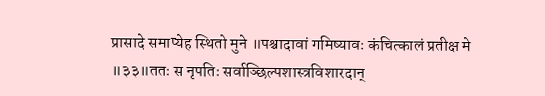प्रासादे समाप्येह स्थितो मुने ॥पश्चादावां गमिष्यावः कंचित्कालं प्रतीक्ष मे ॥३३॥ततः स नृपतिः सर्वाञ्छिल्पशास्त्रविशारदान्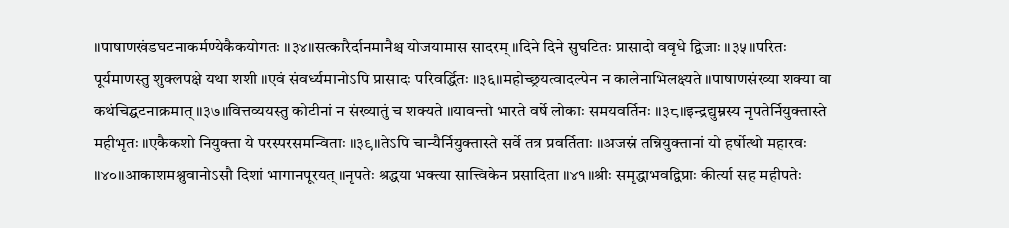॥पाषाणखंडघटनाकर्मण्येकैकयोगतः ॥३४॥सत्कारैर्दानमानैश्च योजयामास सादरम् ॥दिने दिने सुघटितः प्रासादो ववृधे द्विजाः ॥३५॥परितः पूर्यमाणस्तु शुक्लपक्षे यथा शशी ॥एवं संवर्ध्यमानोऽपि प्रासादः परिवर्द्धितः ॥३६॥महोच्छ्रयत्वादल्पेन न कालेनाभिलक्ष्यते ॥पाषाणसंख्या शक्या वा कथंचिद्घटनाक्रमात् ॥३७॥वित्तव्ययस्तु कोटीनां न संख्यातुं च शक्यते ॥यावन्तो भारते वर्षे लोकाः समयवर्तिनः ॥३८॥इन्द्रद्युम्नस्य नृपतेर्नियुक्तास्ते महीभृतः ॥एकैकशो नियुक्ता ये परस्परसमन्विताः ॥३९॥तेऽपि चान्यैर्नियुक्तास्ते सर्वे तत्र प्रवर्तिताः ॥अजस्रं तन्नियुक्तानां यो हर्षोत्थो महारवः ॥४०॥आकाशमश्नुवानोऽसौ दिशां भागानपूरयत् ॥नृपतेः श्रद्धया भक्त्या सात्त्विकेन प्रसादिता ॥४१॥श्रीः समृद्धाभवद्विप्राः कीर्त्या सह महीपतेः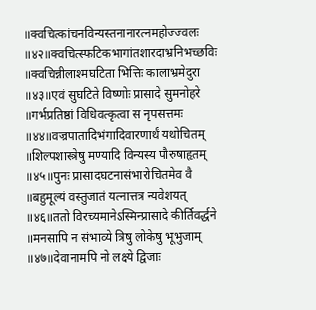॥क्वचित्कांचनविन्यस्तनानारत्नमहोज्ज्वलः ॥४२॥क्वचित्स्फटिकभागांतशारदाभ्रनिभच्छविः ॥क्वचिन्नीलाश्मघटिता भित्तिः कालाभ्रमेदुरा ॥४३॥एवं सुघटिते विष्णोः प्रासादे सुमनोहरे ॥गर्भप्रतिष्ठां विधिवत्कृत्वा स नृपसत्तमः ॥४४॥वज्रपातादिभंगादिवारणार्थं यथोचितम् ॥शिल्पशास्त्रेषु मण्यादि विन्यस्य पौरुषाहृतम् ॥४५॥पुनः प्रासादघटनासंभारोचितमेव वै ॥बहुमूल्यं वस्तुजातं यत्नात्तत्र न्यवेशयत् ॥४६॥ततो विरच्यमानेऽस्मिन्प्रासादे कीर्तिवर्द्धने ॥मनसापि न संभाव्ये त्रिषु लोकेषु भूभुजाम् ॥४७॥देवानामपि नो लक्ष्ये द्विजाः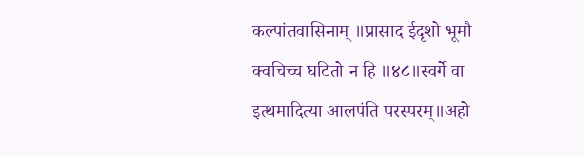कल्पांतवासिनाम् ॥प्रासाद ईदृशो भूमौ क्वचिच्च घटितो न हि ॥४८॥स्वर्गे वा इत्थमादित्या आलपंति परस्परम्॥अहो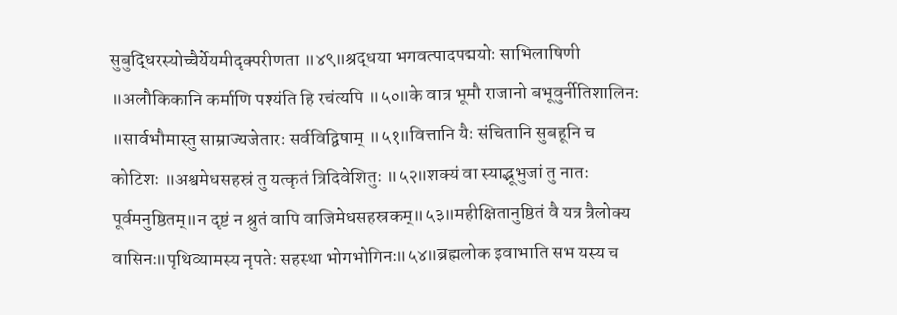सुबुद्धिरस्योच्चैर्येयमीदृक्परीणता ॥४९॥श्रद्धया भगवत्पादपद्मयोः साभिलाषिणी ॥अलौकिकानि कर्माणि पश्यंति हि रचंत्यपि ॥५०॥के वात्र भूमौ राजानो बभूवुर्नीतिशालिनः ॥सार्वभौमास्तु साम्राज्यजेतारः सर्वविद्विषाम् ॥५१॥वित्तानि यैः संचितानि सुबहूनि च कोटिशः ॥अश्वमेधसहस्रं तु यत्कृतं त्रिदिवेशितुः ॥५२॥शक्यं वा स्याद्भूभुजां तु नातः पूर्वमनुष्ठितम्॥न दृष्टं न श्रुतं वापि वाजिमेधसहस्रकम्॥५३॥महीक्षितानुष्ठितं वै यत्र त्रैलोक्य वासिनः॥पृथिव्यामस्य नृपतेः सहस्था भोगभोगिनः॥५४॥ब्रह्मलोक इवाभाति सभ यस्य च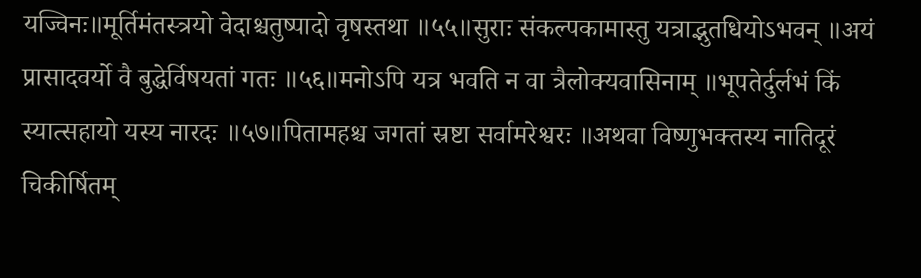यज्विनः॥मूर्तिमंतस्त्रयो वेदाश्चतुष्पादो वृषस्तथा ॥५५॥सुराः संकल्पकामास्तु यत्राद्भुतधियोऽभवन् ॥अयं प्रासादवर्यो वै बुद्धेर्विषयतां गतः ॥५६॥मनोऽपि यत्र भवति न वा त्रैलोक्यवासिनाम् ॥भूपतेर्दुर्लभं किं स्यात्सहायो यस्य नारदः ॥५७॥पितामहश्च जगतां स्रष्टा सर्वामरेश्वरः ॥अथवा विष्णुभक्तस्य नातिदूरं चिकीर्षितम्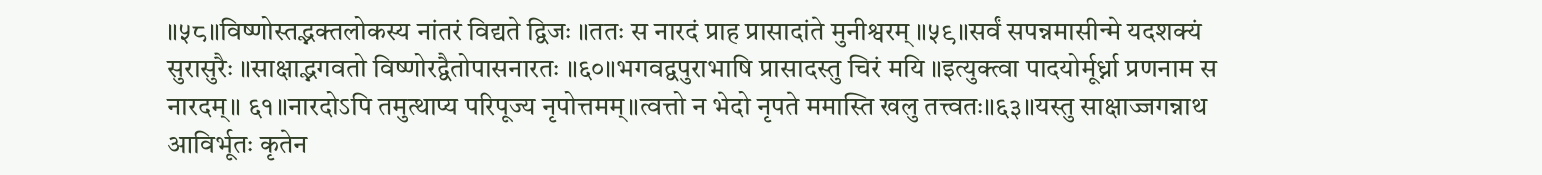॥५८॥विष्णोस्तद्भक्तलोकस्य नांतरं विद्यते द्विजः ॥ततः स नारदं प्राह प्रासादांते मुनीश्वरम् ॥५९॥सर्वं सपन्नमासीन्मे यदशक्यं सुरासुरैः ॥साक्षाद्भगवतो विष्णोरद्वैतोपासनारतः ॥६०॥भगवद्वपुराभाषि प्रासादस्तु चिरं मयि ॥इत्युक्त्वा पादयोर्मूर्ध्ना प्रणनाम स नारदम्॥ ६१॥नारदोऽपि तमुत्थाप्य परिपूज्य नृपोत्तमम्॥त्वत्तो न भेदो नृपते ममास्ति खलु तत्त्वतः॥६३॥यस्तु साक्षाज्जगन्नाथ आविर्भूतः कृतेन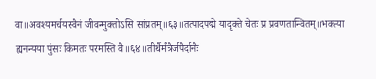वा॥अवश्यमर्चयस्वैनं जीवन्मुक्तोऽसि सांप्रतम्॥६३॥तत्पादपद्मे यादृक्ते चेतः प्र प्रवणतान्वितम्॥भक्त्या ह्यनन्यया पुंसः किमतः परमस्ति वै॥६४॥तीर्थैर्मंत्रैर्जपैर्दानैः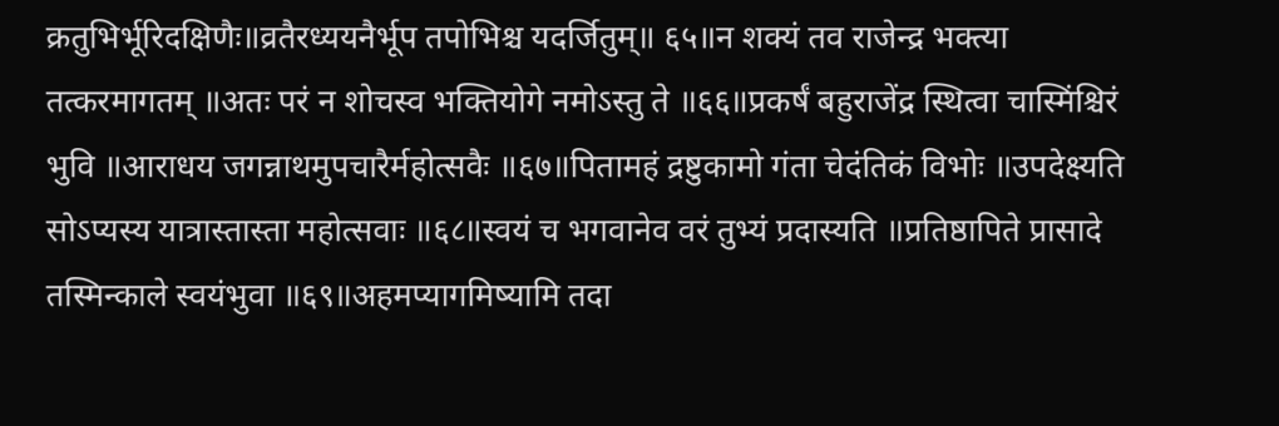क्रतुभिर्भूरिदक्षिणैः॥व्रतैरध्ययनैर्भूप तपोभिश्च यदर्जितुम्॥ ६५॥न शक्यं तव राजेन्द्र भक्त्या तत्करमागतम् ॥अतः परं न शोचस्व भक्तियोगे नमोऽस्तु ते ॥६६॥प्रकर्षं बहुराजेंद्र स्थित्वा चास्मिंश्चिरं भुवि ॥आराधय जगन्नाथमुपचारैर्महोत्सवैः ॥६७॥पितामहं द्रष्टुकामो गंता चेदंतिकं विभोः ॥उपदेक्ष्यति सोऽप्यस्य यात्रास्तास्ता महोत्सवाः ॥६८॥स्वयं च भगवानेव वरं तुभ्यं प्रदास्यति ॥प्रतिष्ठापिते प्रासादे तस्मिन्काले स्वयंभुवा ॥६९॥अहमप्यागमिष्यामि तदा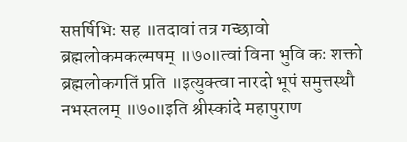सप्तर्षिभिः सह ॥तदावां तत्र गच्छावो ब्रह्मलोकमकल्मषम् ॥७०॥त्वां विना भुवि कः शक्तो ब्रह्मलोकगतिं प्रति ॥इत्युक्त्वा नारदो भूपं समुत्तस्थौ नभस्तलम् ॥७०॥इति श्रीस्कांदे महापुराण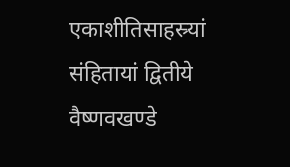एकाशीतिसाहस्र्यां संहितायां द्वितीये वैष्णवखण्डे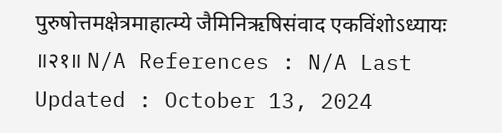पुरुषोत्तमक्षेत्रमाहात्म्ये जैमिनिऋषिसंवाद एकविंशोऽध्यायः ॥२१॥ N/A References : N/A Last Updated : October 13, 2024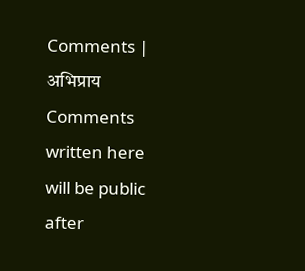Comments | अभिप्राय Comments written here will be public after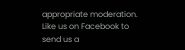appropriate moderation. Like us on Facebook to send us a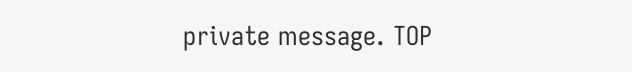private message. TOP